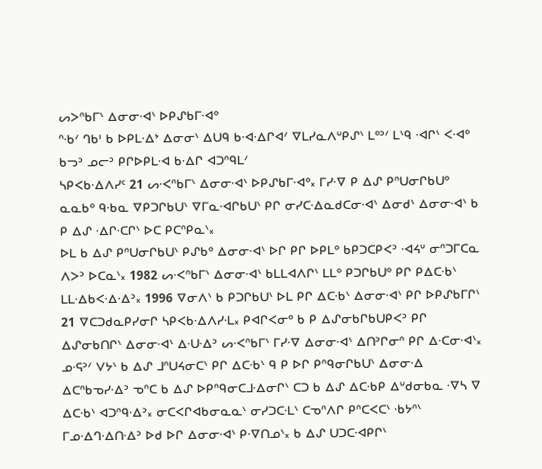ᔕᐳᐢᑲᒥᐠ ᐃᓂᓂᐧᐊᐠ ᐅᑭᔑᑲᒥᐧᐊᐤ
ᐢᐧᑲᐟ ᒉᑲᑊ ᑲ ᐅᑭᒪᐧᐃᔾ ᐃᓂᓂᐠ ᐃᑌᑫ ᑲᐧᐊᐧᐃᒋᐊᐟ ᐁᒪᓯᓇᐱᐡᑭᔑᐠ ᒪᐤᐣᐟ ᒪᐠᑫ ᐧᐊᒋᐠ ᐸᐧᐊᐤ
ᑲᓓᐣ ᓄᓕᐣ ᑭᒋᐅᑭᒪᐧᐊ ᑲᐧᐃᒋ ᐊᑐᐢᑫᒪᐟ
ᓴᑭᐸᑲᐧᐃᐱᓯᑦ 21 ᔕᐧᐸᐢᑲᒥᐠ ᐃᓂᓂᐧᐊᐠ ᐅᑭᔑᑲᒥᐧᐊᐤ᙮ ᒥᓯᐧᐁ ᑭ ᐃᔑ ᑭᐢᑌᓂᒋᑲᑌᐤ ᓇᓇᑲᐤ ᑫᐧᑲᓇ ᐁᑭᑐᒋᑲᑌᐠ ᐁᒥᓇᐧᐊᒋᑲᑌᐠ ᑭᒋ ᓂᓯᑕᐧᐃᓇᑯᑕᓂᐧᐊᐠ ᐃᓂᑯᐠ ᐃᓂᓂᐧᐊᐠ ᑲ ᑭ ᐃᔑ ᐧᐃᒋᐧᑕᒋᐠ ᐅᑕ ᑭᑕᐢᑭᓇᐠ᙮
ᐅᒪ ᑲ ᐃᔑ ᑭᐢᑌᓂᒋᑲᑌᐠ ᑭᔑᑲᐤ ᐃᓂᓂᐧᐊᐠ ᐅᒋ ᑭᒋ ᐅᑭᒪᐤ ᑲᑭᑐᑕᑭᐸᐣ ᐧᐊᔦᐡ ᓂᐢᑐᒥᑕᓇ ᐱᐳᐣ ᐅᑕᓇᐠ᙮ 1982 ᔕᐧᐸᐢᑲᒥᐠ ᐃᓂᓂᐧᐊᐠ ᑲᒪᒪᐊᐱᒋᐠ ᒪᒪᐤ ᑭᑐᒋᑲᑌᐤ ᑭᒋ ᑭᐃᑕᐧᑲᐠ ᒪᒪᐧᐃᑲᐸᐧᐃᐧᐃᐣ᙮ 1996 ᐁᓂᐱᐠ ᑲ ᑭᑐᒋᑲᑌᐠ ᐅᒪ ᑭᒋ ᐃᑕᐧᑲᐠ ᐃᓂᓂᐧᐊᐠ ᑭᒋ ᐅᑭᔑᑲᒥᒋᐠ 21 ᐁᑕᑐᑯᓇᑭᓯᓂᒋ ᓴᑭᐸᑲᐧᐃᐱᓯᐧᒪ᙮ ᑭᐊᒋᐸᓂᐤ ᑲ ᑭ ᐃᔑᓂᑲᒋᑲᑌᑭᐸᐣ ᑭᒋ ᐃᔑᓂᑲᑎᒋᐠ ᐃᓂᓂᐧᐊᐠ ᐃᐧᑌᐧᐃᐣ ᔕᐧᐸᐢᑲᒥᐠ ᒥᓯᐧᐁ ᐃᓂᓂᐧᐊᐠ ᐃᑎᐣᒋᓂᐢ ᑭᒋ ᐃᐧᑕᓂᐧᐊᐠ᙮
ᓄᐧᕋᐣᐟ ᐯᔭᐠ ᑲ ᐃᔑ ᒧᐢᑌᔦᓂᑕᐠ ᑭᒋ ᐃᑕᐧᑲᐠ ᑫ ᑭ ᐅᒋ ᑭᐢᑫᓂᒋᑲᑌᐠ ᐃᓂᓂᐧᐃ ᐃᑕᐢᑲᓀᓯᐧᐃᐣ ᓀᐢᑕ ᑲ ᐃᔑ ᐅᑭᐢᑫᓂᑕᒧᐧᐃᓂᒋᐠ ᑕᑐ ᑲ ᐃᔑ ᐃᑕᐧᑲᑭ ᐃᐡᑯᓂᑲᓇ ᐧᐁᓴ ᐁ ᐃᑕᐧᑲᐠ ᐊᑐᐢᑫᐧᐃᐣ᙮ ᓂᑕᐸᒋᐊᑲᓂᓇᓇᐠ ᓂᓯᑐᑕᐧᒪᐠ ᑕᓀᐢᐱᒋ ᑭᐢᑕᐸᑕᐠ ᐧᑲᔭᐢᐠ ᒥᓄᐧᐃᒉᐧᐃᑎᐧᐃᐣ ᐅᑯ ᐅᒋ ᐃᓂᓂᐧᐊᐠ ᑭᐧᐁᑎᓄᐠ᙮ ᑲ ᐃᔑ ᑌᑐᑕᐧᐊᑭᒋᐠ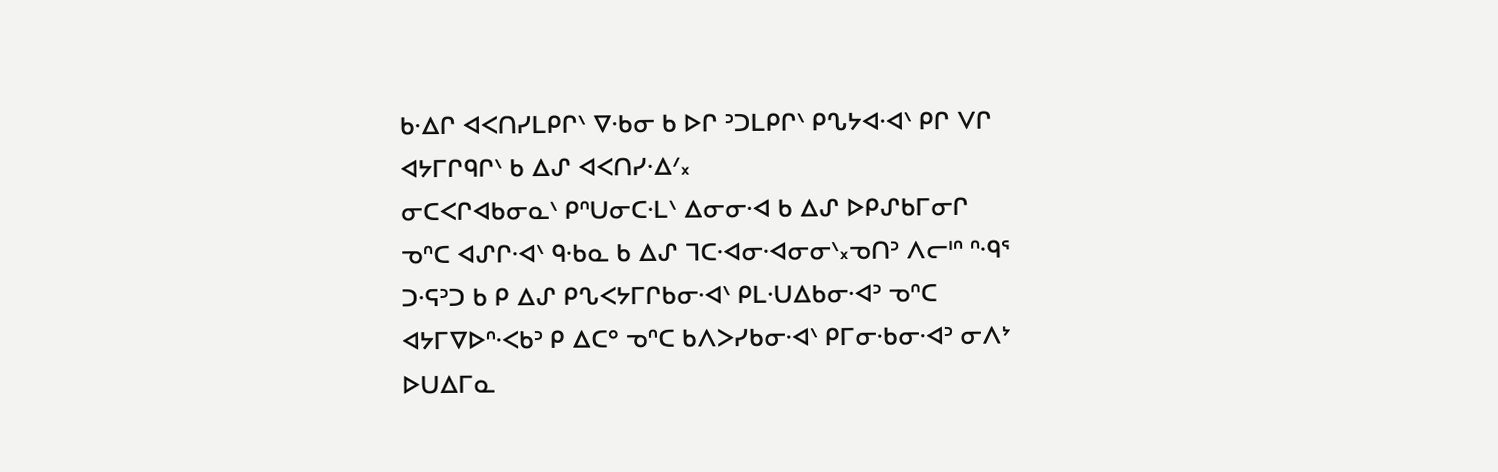ᑲᐧᐃᒋ ᐊᐸᑎᓯᒪᑭᒋᐠ ᐁᐧᑲᓂ ᑲ ᐅᒋ ᐣᑐᒪᑭᒋᐠ ᑭᔐᔭᐊᐧᐊᐠ ᑭᒋ ᐯᒋ ᐊᔭᒥᒋᑫᒋᐠ ᑲ ᐃᔑ ᐊᐸᑎᓯᐧᐃᐟ᙮
ᓂᑕᐸᒋᐊᑲᓂᓇᐠ ᑭᐢᑌᓂᑕᐧᒪᐠ ᐃᓂᓂᐧᐊ ᑲ ᐃᔑ ᐅᑭᔑᑲᒥᓂᒋ ᓀᐢᑕ ᐊᔑᒋᐧᐊᐠ ᑫᐧᑲᓇ ᑲ ᐃᔑ ᒣᑕᐧᐊᓂᐧᐊᓂᓂᐠ᙮ᓀᑎᐣ ᐱᓕᑊᐢ ᐢᐧᑫᕐ ᑐᐧᕋᐣᑐ ᑲ ᑭ ᐃᔑ ᑭᔐᐸᔭᒥᒋᑲᓂᐧᐊᐠ ᑭᒪᐧᑌᐃᑲᓂᐧᐊᐣ ᓀᐢᑕ ᐊᔭᒥᐁᐅᐢᐧᐸᑲᐣ ᑭ ᐃᑕᐤ ᓀᐢᑕ ᑲᐱᐳᓯᑲᓂᐧᐊᐠ ᑭᒥᓂᐧᑲᓂᐧᐊᐣ ᓂᐱᔾ ᐅᑌᐃᒥᓇ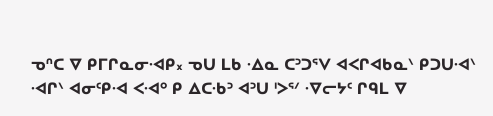ᓀᐢᑕ ᐁ ᑭᒥᒋᓇᓂᐧᐊᑭ᙮ ᓀᑌ ᒪᑲ ᐧᐃᓇ ᑕᐣᑐᕐᐯ ᐊᐸᒋᐊᑲᓇᐠ ᑭᑐᑌᐧᐊᐠ ᐧᐊᒋᐠ ᐊᓂᑦᑭᐧᐊ ᐸᐧᐊᐤ ᑭ ᐃᑕᐧᑲᐣ ᐊᐣᑌ ᑊᐳᕐᐟ ᐧᐁᓕᔭᑦ ᒋᑫᒪ ᐁ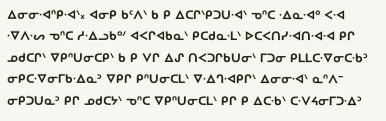ᐃᓂᓂᐧᐊᐢᑭᐧᐊᐠ᙮ ᐊᓂᑭ ᑲᑦᐱᐠ ᑲ ᑭ ᐃᑕᒋᐠᑭᑐᑌᐧᐊᐠ ᓀᐢᑕ ᐧᐃᓇᐧᐊᐤ ᐸᐧᐊ ᐧᐁᐱᐧᔕ ᓀᐢᑕ ᓱᐧᐃᓗᑲᐤᐟ ᐊᐸᒋᐊᑲᓇᐠ ᑭᑕᑯᓇᐧᒪᐠ ᐅᑕᐸᑎᓯᐧᐊᑎᐧᐊᐧᐊ ᑭᒋ ᓄᑯᑕᒋᐠ ᐁᑭᐢᑌᓂᑕᑭᐠ ᑲ ᑭ ᐯᒋ ᐃᔑ ᑎᐸᑐᒋᑲᑌᓂᐠ ᒥᑐᓂ ᑭᒪᒪᑕᐧᐁᓂᑕᐧᑲᐣ ᓂᑭᑕᐧᐁᓂᒥᑲᐧᐃᓇᐣ ᐁᑭᒋ ᑭᐢᑌᓂᑕᒪᐠ ᐁᐧᐃᒉᐧᐊᑭᒋᐠ ᐃᓂᓂᐧᐊᐠ ᓇᐢᐱᐨ ᓂᑭᑐᑌᓇᐣ ᑭᒋ ᓄᑯᑕᔭᐠ ᓀᐢᑕ ᐁᑭᐢᑌᓂᑕᒪᐠ ᑭᒋ ᑭ ᐃᑕᐧᑲᐠ ᑕᐧᐯᔦᓂᒥᑐᐧᐃᐣ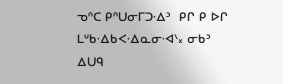ᓀᐢᑕ ᑭᐢᑌᓂᒥᑐᐧᐃᐣ  ᑭᒋ ᑭ ᐅᒋ ᒪᐡᑲᐧᐃᑲᐸᐧᐃᓇᓂᐧᐊᐠ᙮ ᓂᑲᐣ ᐃᑌᑫ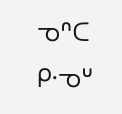ᓀᐢᑕ ᑭᐧᓀᐡ